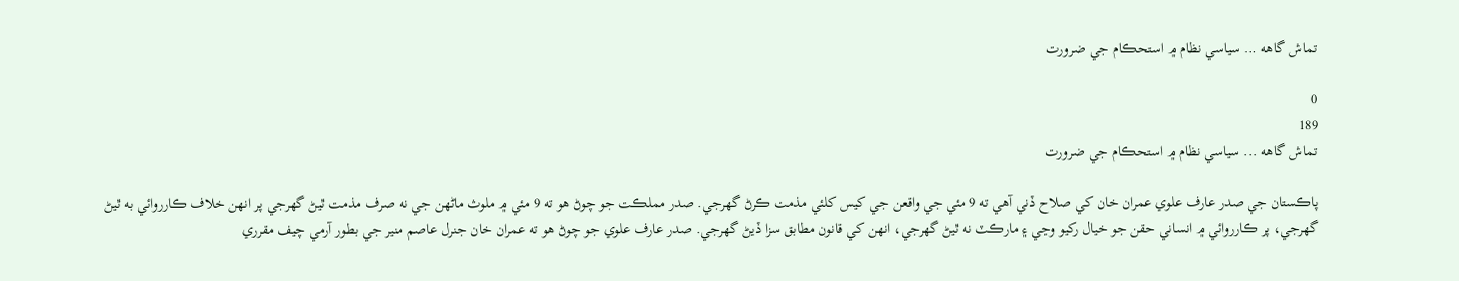تماش گاهه … سياسي نظام ۾ استحڪام جي ضرورت

0
189
تماش گاهه ... سياسي نظام ۾ استحڪام جي ضرورت

پاڪستان جي صدر عارف علوي عمران خان کي صلاح ڏني آهي ته 9 مئي جي واقعن جي کيس کلئي مذمت ڪرڻ گهرجي. صدر مملڪت جو چوڻ هو ته 9 مئي ۾ ملوث ماڻهن جي نه صرف مذمت ٿيڻ گهرجي پر انهن خلاف ڪارروائي به ٿيڻ گهرجي، پر ڪارروائي ۾ انساني حقن جو خيال رکيو وڃي ۽ مارڪٽ نه ٿيڻ گهرجي، انهن کي قانون مطابق سزا ڏيڻ گهرجي. صدر عارف علوي جو چوڻ هو ته عمران خان جنرل عاصم منير جي بطور آرمي چيف مقرري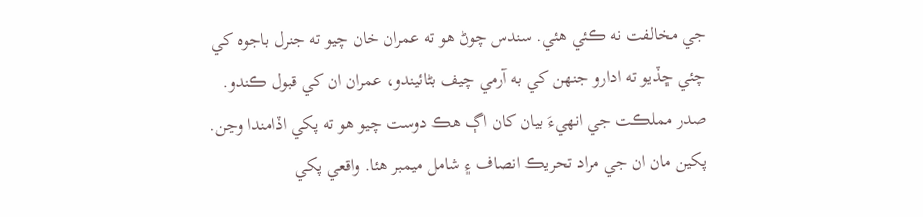جي مخالفت نه ڪئي هئي. سندس چوڻ هو ته عمران خان چيو ته جنرل باجوه کي چئي ڇڏيو ته ادارو جنهن کي به آرمي چيف بڻائيندو، عمران ان کي قبول ڪندو. صدر مملڪت جي انهيءَ بيان کان اڳ هڪ دوست چيو هو ته پکي اڏامندا وڃن. پکين مان ان جي مراد تحريڪ انصاف ۽ شامل ميمبر هئا. واقعي پکي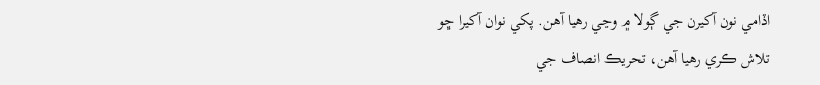اڏامي نون آکيرن جي ڳولا ۾ وڃي رهيا آهن. پکي نوان آکيرا ڇو تلاش ڪري رهيا آهن، تحريڪ انصاف جي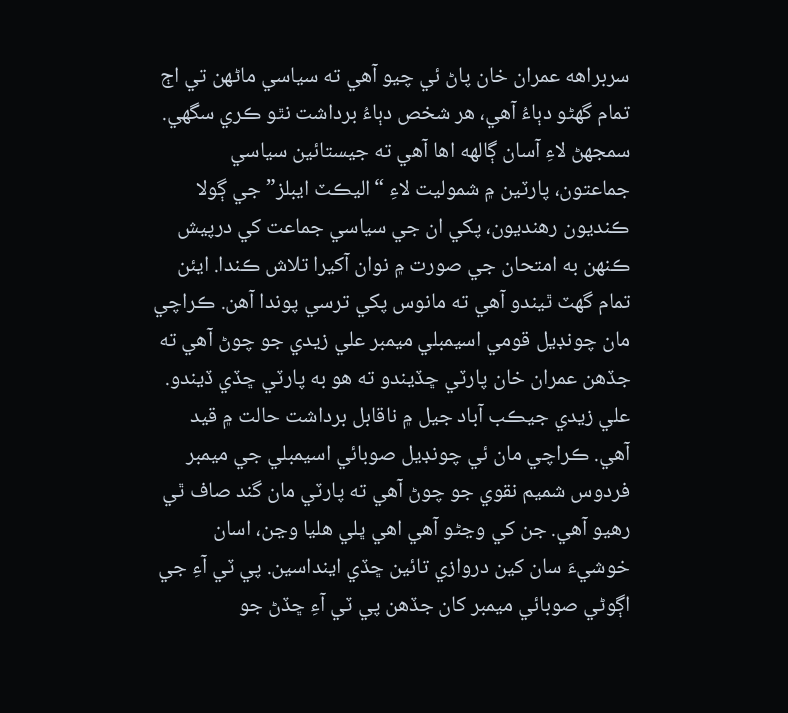سربراهه عمران خان پاڻ ئي چيو آهي ته سياسي ماڻهن تي اڄ تمام گهڻو دٻاءُ آهي، هر شخص دٻاءُ برداشت نٿو ڪري سگهي. سمجهڻ لاءِ آسان ڳالهه اها آهي ته جيستائين سياسي جماعتون، پارٽين ۾ شموليت لاءِ “اليڪٽ ايبلز” جي ڳولا ڪنديون رهنديون، پکي ان جي سياسي جماعت کي درپيش ڪنهن به امتحان جي صورت ۾ نوان آکيرا تلاش ڪندا. ايئن تمام گهٽ ٿيندو آهي ته مانوس پکي ترسي پوندا آهن. ڪراچي مان چونڊيل قومي اسيمبلي ميمبر علي زيدي جو چوڻ آهي ته جڏهن عمران خان پارٽي ڇڏيندو ته هو به پارٽي ڇڏي ڏيندو. علي زيدي جيڪب آباد جيل ۾ ناقابل برداشت حالت ۾ قيد آهي. ڪراچي مان ئي چونڊيل صوبائي اسيمبلي جي ميمبر فردوس شميم نقوي جو چوڻ آهي ته پارٽي مان گند صاف ٿي رهيو آهي. جن کي وڃڻو آهي اهي ڀلي هليا وڃن، اسان خوشيءَ سان کين دروازي تائين ڇڏي اينداسين. پي ٽي آءِ جي اڳوڻي صوبائي ميمبر کان جڏهن پي ٽي آءِ ڇڏڻ جو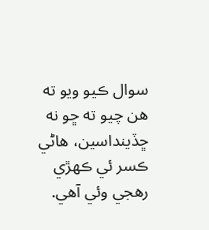سوال ڪيو ويو ته هن چيو ته ڇو نه ڇڏينداسين، هاڻي ڪسر ئي ڪهڙي رهجي وئي آهي.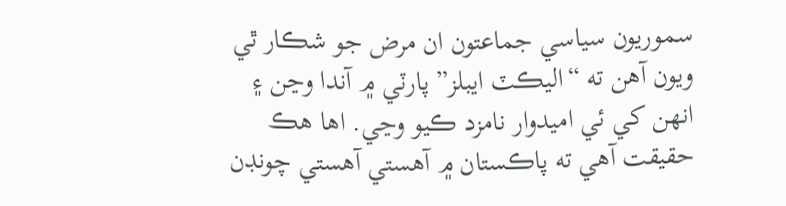سموريون سياسي جماعتون ان مرض جو شڪار ٿي ويون آهن ته “اليڪٽ ايبلز” پارٽي ۾ آندا وڃن ۽ انهن کي ئي اميدوار نامزد ڪيو وڃي. اها هڪ حقيقت آهي ته پاڪستان ۾ آهستي آهستي چونڊن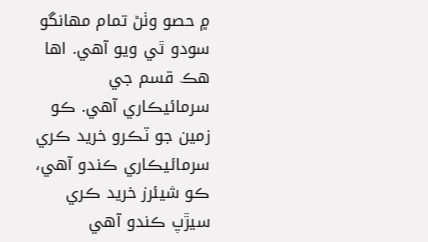۾ حصو وٺڻ تمام مهانگو سودو ٿي ويو آهي. اها هڪ قسم جي سرمائيڪاري آهي. ڪو زمين جو ٽڪرو خريد ڪري سرمائيڪاري ڪندو آهي، ڪو شيئرز خريد ڪري سيڙپ ڪندو آهي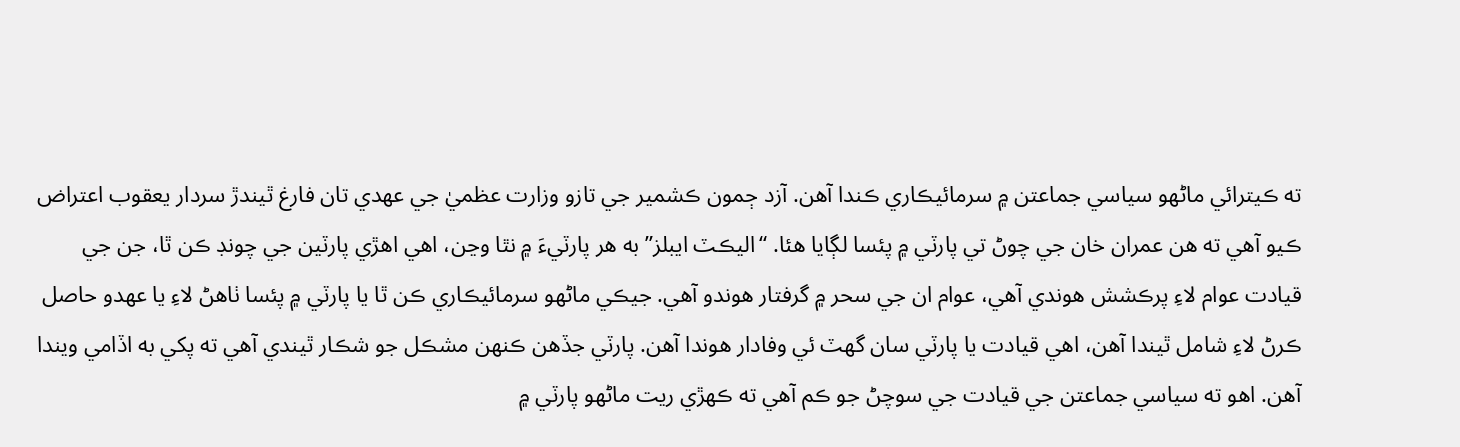ته ڪيترائي ماڻهو سياسي جماعتن ۾ سرمائيڪاري ڪندا آهن. آزد ڄمون ڪشمير جي تازو وزارت عظميٰ جي عهدي تان فارغ ٿيندڙ سردار يعقوب اعتراض ڪيو آهي ته هن عمران خان جي چوڻ تي پارٽي ۾ پئسا لڳايا هئا. “اليڪٽ ايبلز” به هر پارٽيءَ ۾ نٿا وڃن، اهي اهڙي پارٽين جي چونڊ ڪن ٿا، جن جي قيادت عوام لاءِ پرڪشش هوندي آهي، عوام ان جي سحر ۾ گرفتار هوندو آهي. جيڪي ماڻهو سرمائيڪاري ڪن ٿا يا پارٽي ۾ پئسا ٺاهڻ لاءِ يا عهدو حاصل ڪرڻ لاءِ شامل ٿيندا آهن، اهي قيادت يا پارٽي سان گهٽ ئي وفادار هوندا آهن. پارٽي جڏهن ڪنهن مشڪل جو شڪار ٿيندي آهي ته پکي به اڏامي ويندا آهن. اهو ته سياسي جماعتن جي قيادت جي سوچڻ جو ڪم آهي ته ڪهڙي ريت ماڻهو پارٽي ۾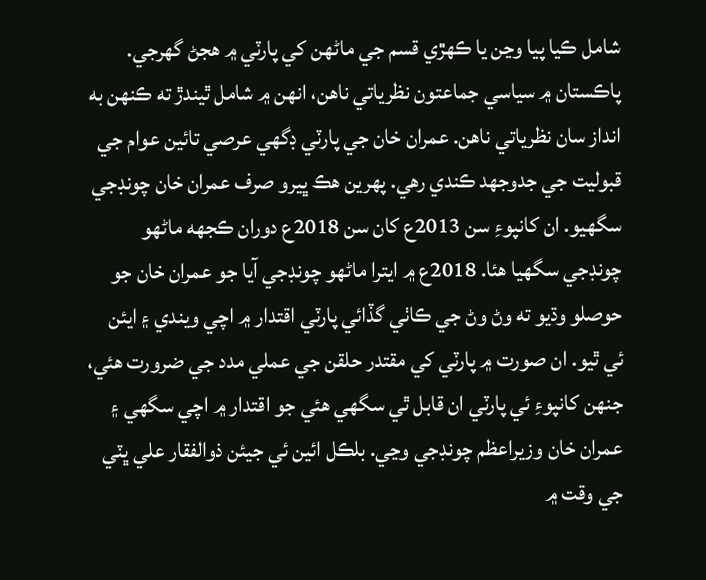شامل ڪيا پيا وڃن يا ڪهڙي قسم جي ماڻهن کي پارٽي ۾ هجڻ گهرجي. پاڪستان ۾ سياسي جماعتون نظرياتي ناهن، انهن ۾ شامل ٿيندڙ ته ڪنهن به انداز سان نظرياتي ناهن. عمران خان جي پارٽي ڊگهي عرصي تائين عوام جي قبوليت جي جدوجهد ڪندي رهي. پهرين هڪ ڀيرو صرف عمران خان چونڊجي سگهيو. ان کانپوءِ سن 2013ع کان سن 2018ع دوران ڪجهه ماڻهو چونڊجي سگهيا هئا. 2018ع ۾ ايترا ماڻهو چونڊجي آيا جو عمران خان جو حوصلو وڌيو ته وڻ وڻ جي ڪاٺي گڏائي پارٽي اقتدار ۾ اچي ويندي ۽ ايئن ئي ٿيو. ان صورت ۾ پارٽي کي مقتدر حلقن جي عملي مدد جي ضرورت هئي، جنهن کانپوءِ ئي پارٽي ان قابل ٿي سگهي هئي جو اقتدار ۾ اچي سگهي ۽ عمران خان وزيراعظم چونڊجي وڃي. بلڪل ائين ئي جيئن ذوالفقار علي ڀٽي جي وقت ۾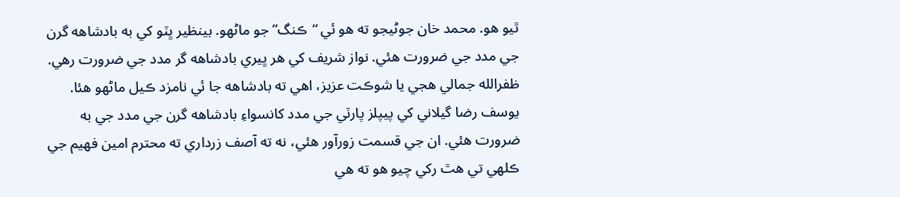ٿيو هو. محمد خان جوڻيجو ته هو ئي “ڪنگ” جو ماڻهو. بينظير ڀٽو کي به بادشاهه گرن جي مدد جي ضرورت هئي. نواز شريف کي هر ڀيري بادشاهه گر مدد جي ضرورت رهي. ظفرالله جمالي هجي يا شوڪت عزيز، اهي ته بادشاهه جا ئي نامزد ڪيل ماڻهو هئا. يوسف رضا گيلاني کي پيپلز پارٽي جي مدد کانسواءِ بادشاهه گرن جي مدد جي به ضرورت هئي. ان جي قسمت زورآور هئي، نه ته آصف زرداري ته محترم امين فهيم جي ڪلهي تي هٿ رکي چيو هو ته هي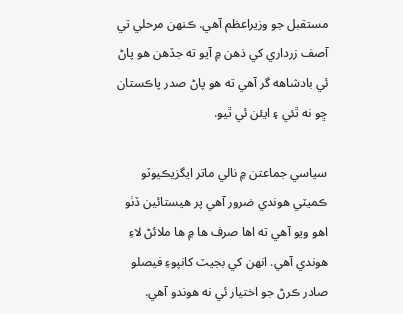مستقبل جو وزيراعظم آهي. ڪنهن مرحلي تي آصف زرداري کي ذهن ۾ آيو ته جڏهن هو پاڻ ئي بادشاهه گر آهي ته هو پاڻ صدر پاڪستان ڇو نه ٿئي ۽ ايئن ئي ٿيو.

سياسي جماعتن ۾ نالي ماتر ايگزيڪيوٽو ڪميٽي هوندي ضرور آهي پر هيستائين ڏٺو اهو ويو آهي ته اها صرف ها ۾ ها ملائڻ لاءِ هوندي آهي. انهن کي بجيٽ کانپوءِ فيصلو صادر ڪرڻ جو اختيار ئي نه هوندو آهي.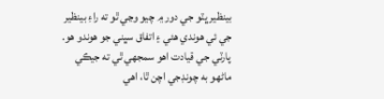بينظير ڀٽو جي دور ۾ چيو وڃي ٿو ته راءِ بينظير جي ئي هوندي هئي ۽ اتفاق سڀني جو هوندو هو. پارٽي جي قيادت اهو سمجهي ٿي ته جيڪي ماڻهو به چونڊجي اچن ٿا، اهي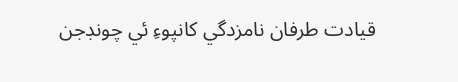قيادت طرفان نامزدگي کانپوءِ ئي چونڊجن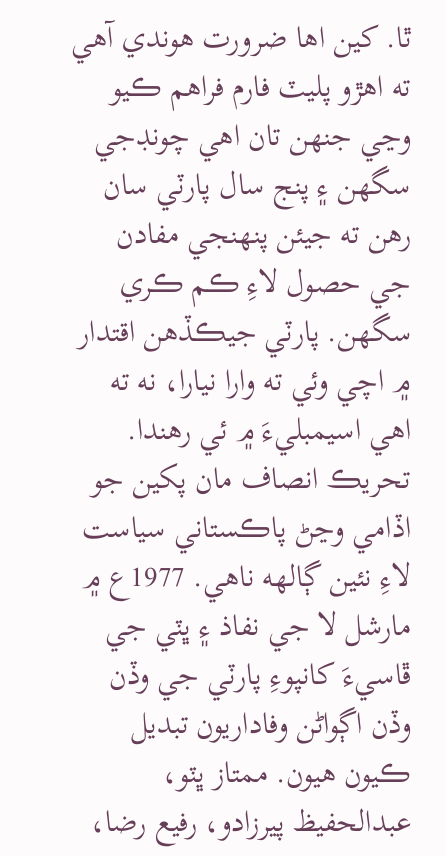ٿا. کين اها ضرورت هوندي آهي ته اهڙو پليٽ فارم فراهم ڪيو وڃي جنهن تان اهي چونڊجي سگهن ۽ پنج سال پارٽي سان رهن ته جيئن پنهنجي مفادن جي حصول لاءِ ڪم ڪري سگهن. پارٽي جيڪڏهن اقتدار ۾ اچي وئي ته وارا نيارا، نه ته اهي اسيمبليءَ ۾ ئي رهندا. تحريڪ انصاف مان پکين جو اڏامي وڃڻ پاڪستاني سياست لاءِ نئين ڳالهه ناهي. 1977ع ۾ مارشل لا جي نفاذ ۽ ڀٽي جي ڦاسيءَ کانپوءِ پارٽي جي وڏن وڏن اڳواڻن وفاداريون تبديل ڪيون هيون. ممتاز ڀٽو، عبدالحفيظ پيرزادو، رفيع رضا،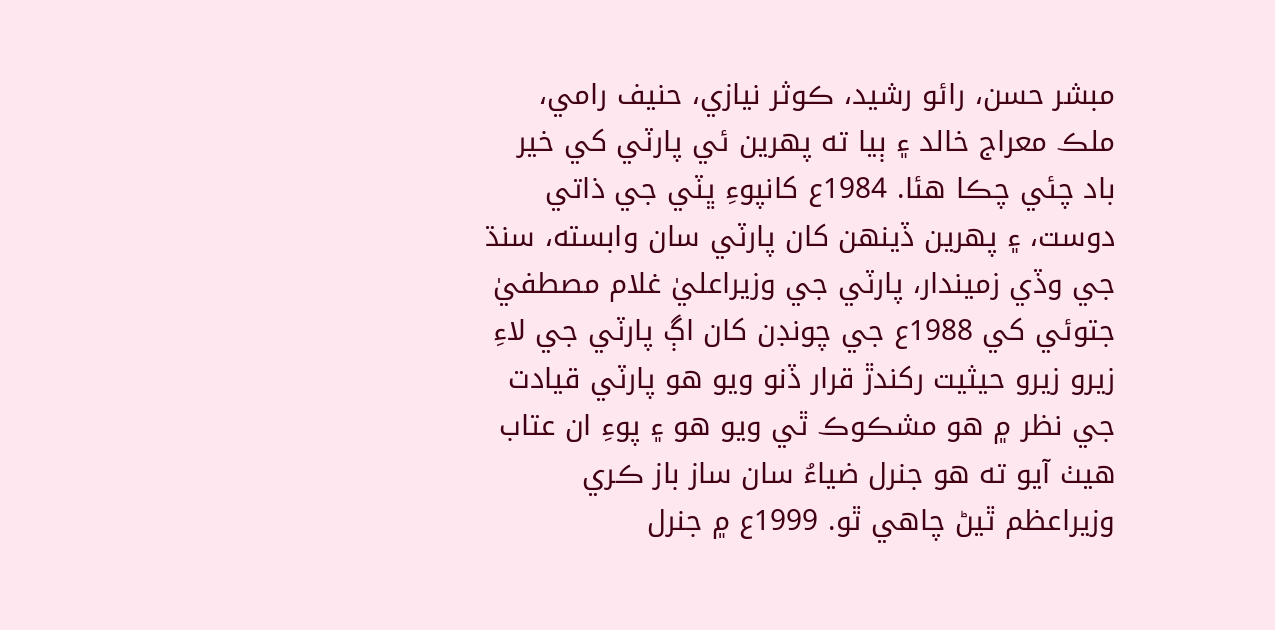مبشر حسن، رائو رشيد، ڪوثر نيازي، حنيف رامي، ملڪ معراج خالد ۽ ٻيا ته پهرين ئي پارٽي کي خير باد چئي چڪا هئا. 1984ع کانپوءِ ڀٽي جي ذاتي دوست، ۽ پهرين ڏينهن کان پارٽي سان وابسته، سنڌ جي وڏي زميندار، پارٽي جي وزيراعليٰ غلام مصطفيٰ جتوئي کي 1988ع جي چونڊن کان اڳ پارٽي جي لاءِ زيرو زيرو حيثيت رکندڙ قرار ڏنو ويو هو پارٽي قيادت جي نظر ۾ هو مشڪوڪ ٿي ويو هو ۽ پوءِ ان عتاب هيٺ آيو ته هو جنرل ضياءُ سان ساز باز ڪري وزيراعظم ٿيڻ چاهي ٿو. 1999ع ۾ جنرل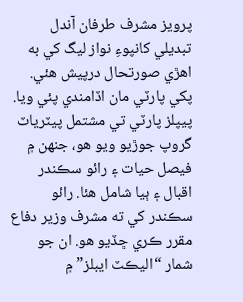پرويز مشرف طرفان آندل تبديلي کانپوءِ نواز ليگ کي به اهڙي صورتحال درپيش هئي. پکي پارٽي مان اڏامندي پئي ويا. پيپلز پارٽي تي مشتمل پيٽرياٽ گروپ جوڙيو ويو هو، جنهن ۾ فيصل حيات ۽ رائو سڪندر اقبال ۽ ٻيا شامل هئا. رائو سڪندر کي ته مشرف وزير دفاع مقرر ڪري ڇڏيو هو. ان جو شمار “اليڪٽ ايبلز” ۾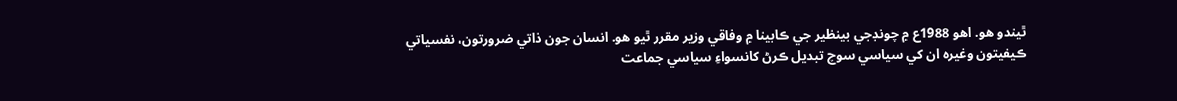ٿيندو هو. اهو 1988ع ۾ چونڊجي بينظير جي ڪابينا ۾ وفاقي وزير مقرر ٿيو هو. انسان جون ذاتي ضرورتون، نفسياتي ڪيفيتون وغيره ان کي سياسي سوچ تبديل ڪرڻ کانسواءِ سياسي جماعت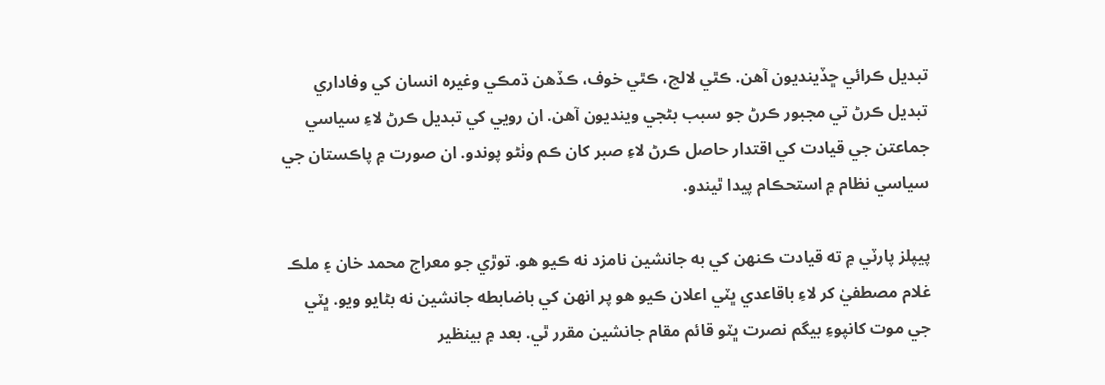تبديل ڪرائي ڇڏينديون آهن. ڪٿي لالچ، ڪٿي خوف، ڪڏهن ڌمڪي وغيره انسان کي وفاداري تبديل ڪرڻ تي مجبور ڪرڻ جو سبب بڻجي وينديون آهن. ان رويي کي تبديل ڪرڻ لاءِ سياسي جماعتن جي قيادت کي اقتدار حاصل ڪرڻ لاءِ صبر کان ڪم وٺڻو پوندو. ان صورت ۾ پاڪستان جي سياسي نظام ۾ استحڪام پيدا ٿيندو.

پيپلز پارٽي ۾ ته قيادت ڪنهن کي به جانشين نامزد نه ڪيو هو. توڙي جو معراج محمد خان ۽ ملڪ غلام مصطفيٰ کر لاءِ باقاعدي ڀٽي اعلان ڪيو هو پر انهن کي باضابطه جانشين نه بڻايو ويو. ڀٽي جي موت کانپوءِ بيگم نصرت ڀٽو قائم مقام جانشين مقرر ٿي. بعد ۾ بينظير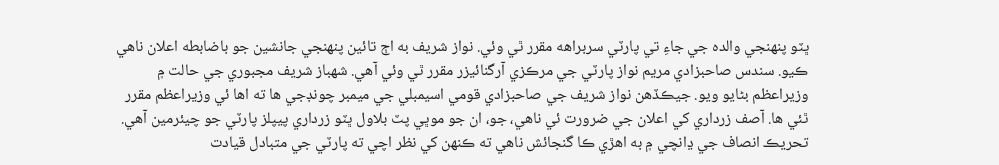ڀٽو پنهنجي والده جي جاءِ تي پارٽي سربراهه مقرر ٿي وئي. نواز شريف به اڄ تائين پنهنجي جانشين جو باضابطه اعلان ناهي ڪيو. سندس صاحبزادي مريم نواز پارٽي جي مرڪزي آرگنائيزر مقرر ٿي وئي آهي. شهباز شريف مجبوري جي حالت ۾ وزيراعظم بڻايو ويو. جيڪڏهن نواز شريف جي صاحبزادي قومي اسيمبلي جي ميمبر چونڊجي ها ته اها ئي وزيراعظم مقرر ٿئي ها. آصف زرداري کي اعلان جي ضرورت ئي ناهي، جو، ان جو موڀي پٽ بلاول ڀٽو زرداري پيپلز پارٽي جو چيئرمين آهي. تحريڪ انصاف جي ڍانچي ۾ به اهڙي ڪا گنجائش ناهي ته ڪنهن کي نظر اچي ته پارٽي جي متبادل قيادت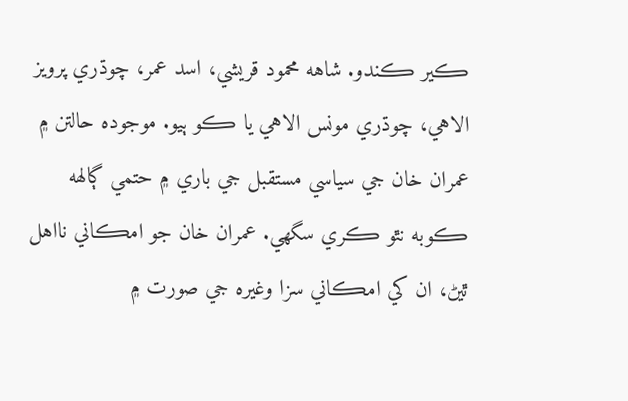ڪير ڪندو. شاهه محمود قريشي، اسد عمر، چوڌري پرويز الاهي، چوڌري مونس الاهي يا ڪو ٻيو. موجوده حالتن ۾ عمران خان جي سياسي مستقبل جي باري ۾ حتمي ڳالهه ڪوبه نٿو ڪري سگهي. عمران خان جو امڪاني نااهل ٿيڻ، ان کي امڪاني سزا وغيره جي صورت ۾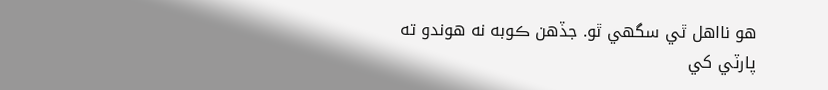هو نااهل ٿي سگهي ٿو. جڏهن ڪوبه نه هوندو ته پارٽي کي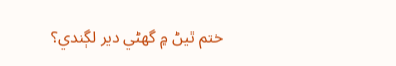ختم ٿيڻ ۾ گهڻي دير لڳندي؟